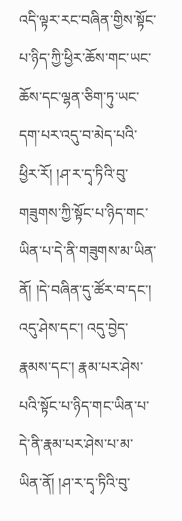འདི་ལྟར་རང་བཞིན་གྱིས་སྟོང་པ་ཉིད་ཀྱི་ཕྱིར་ཆོས་གང་ཡང་ཆོས་དང་ལྷན་ཅིག་ཏུ་ཡང་དག་པར་འདུ་བ་མེད་པའི་ཕྱིར་རོ། །ཤ་ར་དྭ་ཏིའི་བུ་གཟུགས་ཀྱི་སྟོང་པ་ཉིད་གང་ཡིན་པ་དེ་ནི་གཟུགས་མ་ཡིན་ནོ། །དེ་བཞིན་དུ་ཚོར་བ་དང་། འདུ་ཤེས་དང་། འདུ་བྱེད་རྣམས་དང་། རྣམ་པར་ཤེས་པའི་སྟོང་པ་ཉིད་གང་ཡིན་པ་དེ་ནི་རྣམ་པར་ཤེས་པ་མ་ཡིན་ནོ། །ཤ་ར་དྭ་ཏིའི་བུ་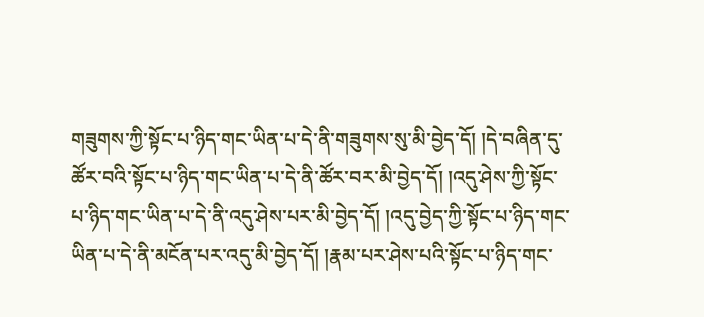གཟུགས་ཀྱི་སྟོང་པ་ཉིད་གང་ཡིན་པ་དེ་ནི་གཟུགས་སུ་མི་བྱེད་དོ། །དེ་བཞིན་དུ་ཚོར་བའི་སྟོང་པ་ཉིད་གང་ཡིན་པ་དེ་ནི་ཚོར་བར་མི་བྱེད་དོ། །འདུ་ཤེས་ཀྱི་སྟོང་པ་ཉིད་གང་ཡིན་པ་དེ་ནི་འདུ་ཤེས་པར་མི་བྱེད་དོ། །འདུ་བྱེད་ཀྱི་སྟོང་པ་ཉིད་གང་ཡིན་པ་དེ་ནི་མངོན་པར་འདུ་མི་བྱེད་དོ། །རྣམ་པར་ཤེས་པའི་སྟོང་པ་ཉིད་གང་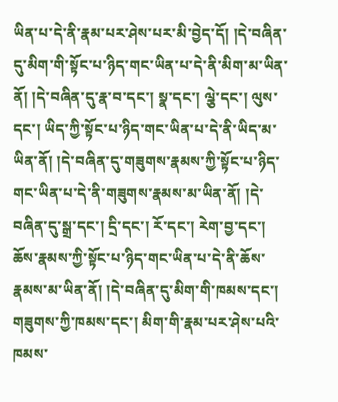ཡིན་པ་དེ་ནི་རྣམ་པར་ཤེས་པར་མི་བྱེད་དོ། །དེ་བཞིན་དུ་མིག་གི་སྟོང་པ་ཉིད་གང་ཡིན་པ་དེ་ནི་མིག་མ་ཡིན་ནོ། །དེ་བཞིན་དུ་རྣ་བ་དང་། སྣ་དང་། ལྕེ་དང་། ལུས་དང་། ཡིད་ཀྱི་སྟོང་པ་ཉིད་གང་ཡིན་པ་དེ་ནི་ཡིད་མ་ཡིན་ནོ། །དེ་བཞིན་དུ་གཟུགས་རྣམས་ཀྱི་སྟོང་པ་ཉིད་གང་ཡིན་པ་དེ་ནི་གཟུགས་རྣམས་མ་ཡིན་ནོ། །དེ་བཞིན་དུ་སྒྲ་དང་། དྲི་དང་། རོ་དང་། རེག་བྱ་དང་། ཆོས་རྣམས་ཀྱི་སྟོང་པ་ཉིད་གང་ཡིན་པ་དེ་ནི་ཆོས་རྣམས་མ་ཡིན་ནོ། །དེ་བཞིན་དུ་མིག་གི་ཁམས་དང་། གཟུགས་ཀྱི་ཁམས་དང་། མིག་གི་རྣམ་པར་ཤེས་པའི་ཁམས་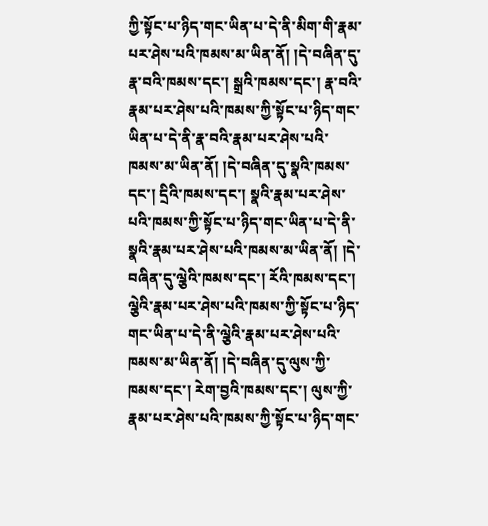ཀྱི་སྟོང་པ་ཉིད་གང་ཡིན་པ་དེ་ནི་མིག་གི་རྣམ་པར་ཤེས་པའི་ཁམས་མ་ཡིན་ནོ། །དེ་བཞིན་དུ་རྣ་བའི་ཁམས་དང་། སྒྲའི་ཁམས་དང་། རྣ་བའི་རྣམ་པར་ཤེས་པའི་ཁམས་ཀྱི་སྟོང་པ་ཉིད་གང་ཡིན་པ་དེ་ནི་རྣ་བའི་རྣམ་པར་ཤེས་པའི་ཁམས་མ་ཡིན་ནོ། །དེ་བཞིན་དུ་སྣའི་ཁམས་དང་། དྲིའི་ཁམས་དང་། སྣའི་རྣམ་པར་ཤེས་པའི་ཁམས་ཀྱི་སྟོང་པ་ཉིད་གང་ཡིན་པ་དེ་ནི་སྣའི་རྣམ་པར་ཤེས་པའི་ཁམས་མ་ཡིན་ནོ། །དེ་བཞིན་དུ་ལྕེའི་ཁམས་དང་། རོའི་ཁམས་དང་། ལྕེའི་རྣམ་པར་ཤེས་པའི་ཁམས་ཀྱི་སྟོང་པ་ཉིད་གང་ཡིན་པ་དེ་ནི་ལྕེའི་རྣམ་པར་ཤེས་པའི་ཁམས་མ་ཡིན་ནོ། །དེ་བཞིན་དུ་ལུས་ཀྱི་ཁམས་དང་། རེག་བྱའི་ཁམས་དང་། ལུས་ཀྱི་རྣམ་པར་ཤེས་པའི་ཁམས་ཀྱི་སྟོང་པ་ཉིད་གང་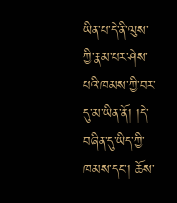ཡིན་པ་དེ་ནི་ལུས་ཀྱི་རྣམ་པར་ཤེས་པའི་ཁམས་ཀྱི་བར་དུ་མ་ཡིན་ནོ། །དེ་བཞིན་དུ་ཡིད་ཀྱི་ཁམས་དང་། ཆོས་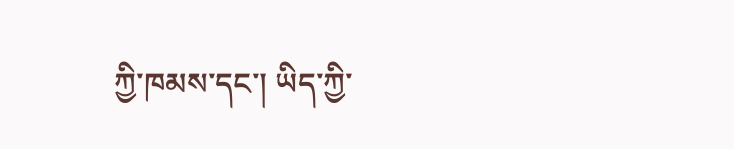ཀྱི་ཁམས་དང་། ཡིད་ཀྱི་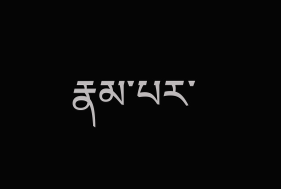རྣམ་པར་